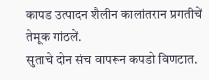कापड उत्पादन शैलीन कालांतरान प्रगतीचें तेमूक गांठलें.
सुताचे दोन संच वापरून कपडो विणटात.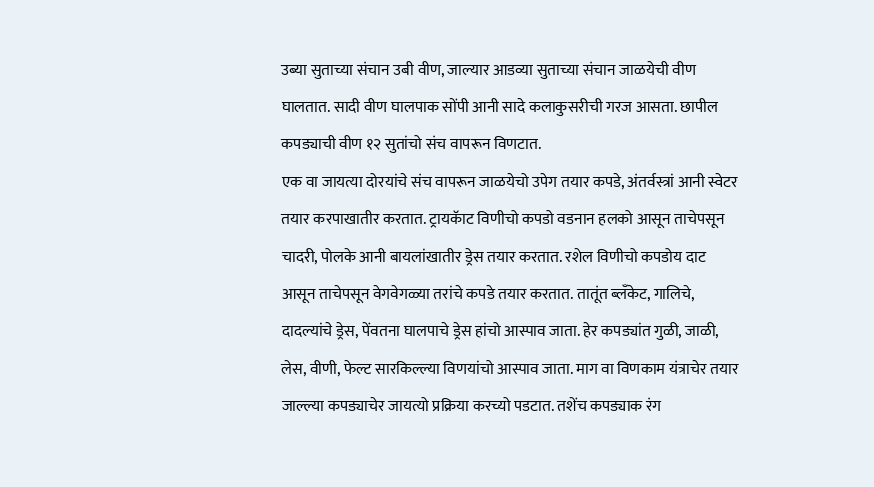उब्या सुताच्या संचान उबी वीण, जाल्यार आडव्या सुताच्या संचान जाळयेची वीण घालतात. सादी वीण घालपाक सोंपी आनी सादे कलाकुसरीची गरज आसता. छापील कपड्याची वीण १२ सुतांचो संच वापरून विणटात.
एक वा जायत्या दोरयांचे संच वापरून जाळयेचो उपेग तयार कपडे, अंतर्वस्त्रां आनी स्वेटर तयार करपाखातीर करतात. ट्रायकॅाट विणीचो कपडो वडनान हलको आसून ताचेपसून चादरी, पोलके आनी बायलांखातीर ड्रेस तयार करतात. रशेल विणीचो कपडोय दाट आसून ताचेपसून वेगवेगळ्या तरांचे कपडे तयार करतात. तातूंत ब्लँकेट, गालिचे, दादल्यांचे ड्रेस, पेंवतना घालपाचे ड्रेस हांचो आस्पाव जाता. हेर कपड्यांत गुळी, जाळी, लेस, वीणी, फेल्ट सारकिल्ल्या विणयांचो आस्पाव जाता. माग वा विणकाम यंत्राचेर तयार जाल्ल्या कपड्याचेर जायत्यो प्रक्रिया करच्यो पडटात. तशेंच कपड्याक रंग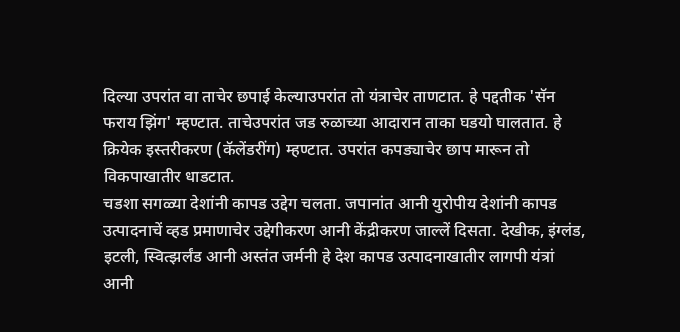दिल्या उपरांत वा ताचेर छपाई केल्याउपरांत तो यंत्राचेर ताणटात. हे पद्दतीक 'सॅन फराय झिंग' म्हण्टात. ताचेउपरांत जड रुळाच्या आदारान ताका घडयो घालतात. हे क्रियेक इस्तरीकरण (कॅलेंडरींग) म्हण्टात. उपरांत कपड्याचेर छाप मारून तो विकपाखातीर धाडटात.
चडशा सगळ्या देशांनी कापड उद्देग चलता. जपानांत आनी युरोपीय देशांनी कापड उत्पादनाचें व्हड प्रमाणाचेर उद्देगीकरण आनी केंद्रीकरण जाल्लें दिसता. देखीक, इंग्लंड, इटली, स्वित्झर्लंड आनी अस्तंत जर्मनी हे देश कापड उत्पादनाखातीर लागपी यंत्रां आनी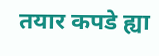तयार कपडे ह्या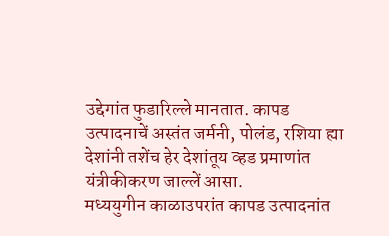उद्देगांत फुडारिल्ले मानतात. कापड उत्पादनाचें अस्तंत जर्मनी, पोलंड, रशिया ह्या देशांनी तशेंच हेर देशांतूय व्हड प्रमाणांत यंत्रीकीकरण जाल्लें आसा.
मध्ययुगीन काळाउपरांत कापड उत्पादनांत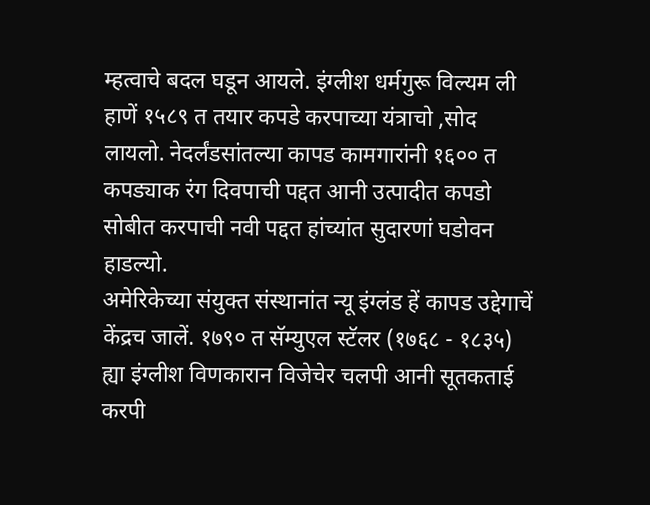म्हत्वाचे बदल घडून आयले. इंग्लीश धर्मगुरू विल्यम ली हाणें १५८९ त तयार कपडे करपाच्या यंत्राचो ,सोद लायलो. नेदर्लंडसांतल्या कापड कामगारांनी १६०० त कपड्याक रंग दिवपाची पद्दत आनी उत्पादीत कपडो सोबीत करपाची नवी पद्दत हांच्यांत सुदारणां घडोवन हाडल्यो.
अमेरिकेच्या संयुक्त संस्थानांत न्यू इंग्लंड हें कापड उद्देगाचें केंद्रच जालें. १७९० त सॅम्युएल स्टॅलर (१७६८ - १८३५) ह्या इंग्लीश विणकारान विजेचेर चलपी आनी सूतकताई करपी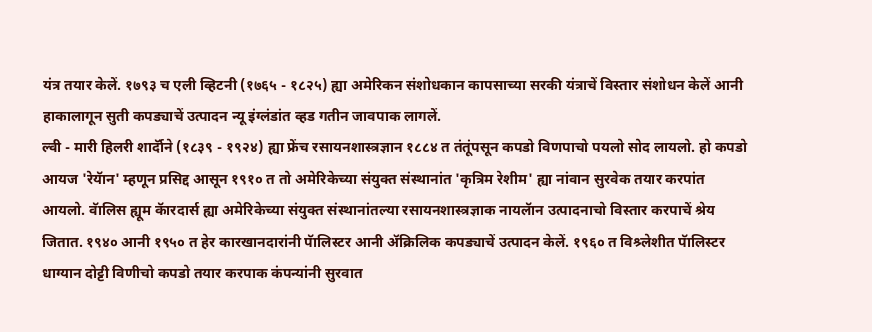यंत्र तयार केलें. १७९३ च एली व्हिटनी (१७६५ - १८२५) ह्या अमेरिकन संशोधकान कापसाच्या सरकी यंत्राचें विस्तार संशोधन केलें आनी हाकालागून सुती कपड्याचें उत्पादन न्यू इंग्लंडांत व्हड गतीन जावपाक लागलें.
ल्वी - मारी हिलरी शार्दॅाने (१८३९ - १९२४) ह्या फ्रेंच रसायनशास्त्रज्ञान १८८४ त तंतूंपसून कपडो विणपाचो पयलो सोद लायलो. हो कपडो आयज 'रेयॅान' म्हणून प्रसिद्द आसून १९१० त तो अमेरिकेच्या संयुक्त संस्थानांत 'कृत्रिम रेशीम' ह्या नांवान सुरवेक तयार करपांत आयलो. वॅालिस ह्यूम कॅारदार्स ह्या अमेरिकेच्या संयुक्त संस्थानांतल्या रसायनशास्त्रज्ञाक नायलॅान उत्पादनाचो विस्तार करपाचें श्रेय जितात. १९४० आनी १९५० त हेर कारखानदारांनी पॅालिस्टर आनी ॲक्रिलिक कपड्याचें उत्पादन केलें. १९६० त विश्र्लेशीत पॅालिस्टर धाग्यान दोट्टी विणीचो कपडो तयार करपाक कंपन्यांनी सुरवात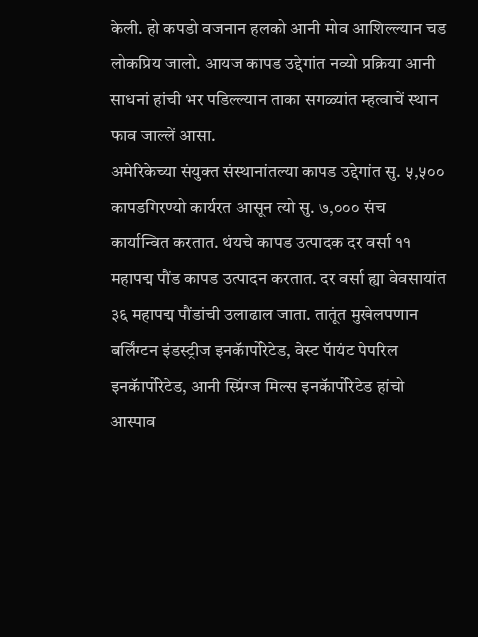केली. हो कपडो वजनान हलको आनी मोव आशिल्ल्यान चड लोकप्रिय जालो. आयज कापड उद्देगांत नव्यो प्रक्रिया आनी साधनां हांची भर पडिल्ल्यान ताका सगळ्यांत म्हत्वाचें स्थान फाव जाल्लें आसा.
अमेरिकेच्या संयुक्त संस्थानांतल्या कापड उद्देगांत सु. ५,५०० कापडगिरण्यो कार्यरत आसून त्यो सु. ७,००० संच कार्यान्वित करतात. थंयचे कापड उत्पादक दर वर्सा ११ महापद्म पौंड कापड उत्पादन करतात. दर वर्सा ह्या वेवसायांत ३६ महापद्म पौंडांची उलाढाल जाता. तातूंत मुखेलपणान बर्लिंग्टन इंडस्ट्रीज इनकॅार्पोरेटेड, वेस्ट पॅायंट पेपरिल इनकॅार्पोरेटेड, आनी स्प्रिंग्ज मिल्स इनकॅार्पोरेटेड हांचो आस्पाव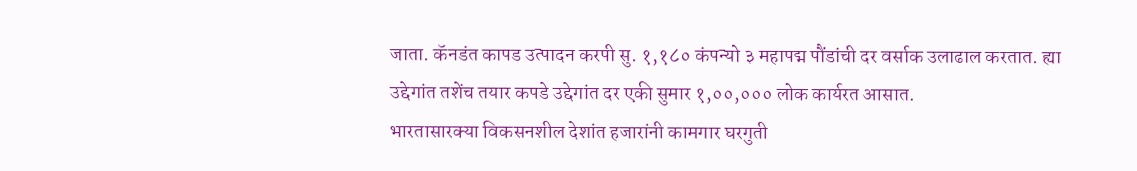जाता. कॅनडंत कापड उत्पादन करपी सु. १,१८० कंपन्यो ३ महापद्म पौंडांची दर वर्साक उलाढाल करतात. ह्या उद्देगांत तशेंच तयार कपडे उद्देगांत दर एकी सुमार १,००,००० लोक कार्यरत आसात.
भारतासारक्या विकसनशील देशांत हजारांनी कामगार घरगुती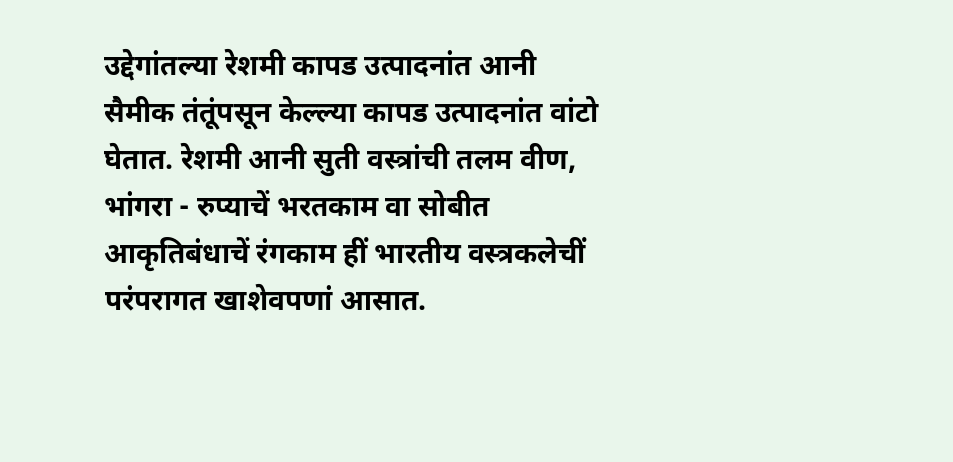उद्देगांतल्या रेशमी कापड उत्पादनांत आनी सैमीक तंतूंपसून केल्ल्या कापड उत्पादनांत वांटो घेतात. रेशमी आनी सुती वस्त्रांची तलम वीण, भांगरा - रुप्याचें भरतकाम वा सोबीत आकृतिबंधाचें रंगकाम हीं भारतीय वस्त्रकलेचीं परंपरागत खाशेवपणां आसात.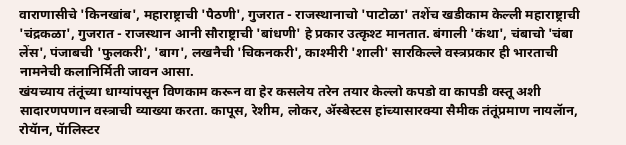वाराणासीचे 'किनखांब', महाराष्ट्राची 'पैठणी', गुजरात - राजस्थानाचो 'पाटोळा' तशेंच खडीकाम केल्ली महाराष्ट्राची 'चंद्रकळा', गुजरात - राजस्थान आनी सौराष्ट्राची 'बांधणी' हे प्रकार उत्कृश्ट मानतात. बंगाली 'कंथा', चंबाचो 'चंबा लेंस', पंजाबची 'फुलकरी', 'बाग', लखनैची 'चिकनकरी', काश्मीरी 'शाली' सारकिल्ले वस्त्रप्रकार ही भारताची नामनेची कलानिर्मिती जावन आसा.
खंयच्याय तंतूंच्या धाग्यांपसून विणकाम करून वा हेर कसलेय तरेन तयार केल्लो कपडो वा कापडी वस्तू अशी सादारणपणान वस्त्राची व्याख्या करता. कापूस, रेशीम, लोकर, ॲस्बेस्टस हांच्यासारक्या सैमीक तंतूंप्रमाण नायलॅान, रोयॅान, पॅालिस्टर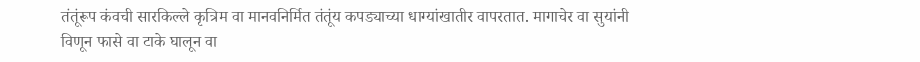तंतूंरूप कंवची सारकिल्ले कृत्रिम वा मानवनिर्मित तंतूंय कपड्याच्या धाग्यांखातीर वापरतात. मागाचेर वा सुयांनी विणून फासे वा टाके घालून वा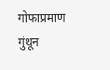गोफाप्रमाण गुंथून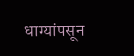धाग्यांपसून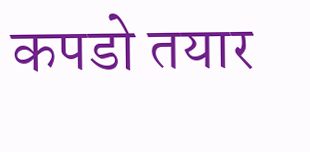कपडो तयार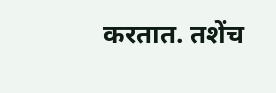करतात. तशेंच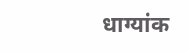धाग्यांक